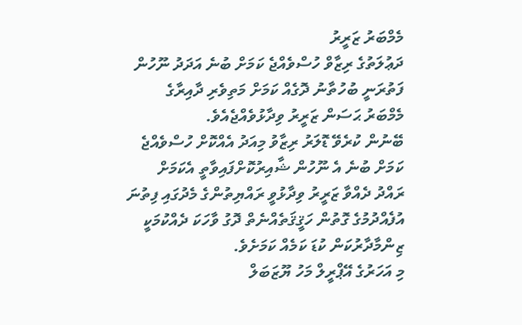މެމްބަރު ޒަރީރު
ދަޢުލަތުގެ ރިޒާވް ހުސްވެއްޖެ ކަމަށް ބުނެ އަދަދު ނޫހުން ފަތުރަނީ ބުހުތާނު ދޮގެއް ކަމަށް މަތިވެރި ދާއިރާގެ މެމްބަރު ޙަސަން ޒަރީރު ވިދާޅުވެއްޖެއެވެ.
ބޭނުން ކުރެވޭ ޑޮލަރު ރިޒާވު މިއަދު އެއްކޮށް ހުސްވެއްޖެ ކަމަށް ބުނެ އެ ނޫހުން ޝާއިރުކޮށްފައިވާތީ އެކަމަށް ރައްދު ދެއްވާ ޒަރީރު ވިދާޅުވީ ރައްޔިތުންގެ މެދުގައި ފިތުނަ އުފެއްދުމުގެ ގޮތުން ހަޤީޤަތެއްނެތް ދޮގު ވާހަކަ ދެއްކުމަކީ ޒިންމާދާރުކަން ކުޑަ ކަމެއް ކަމަށެވެ.
މި އަހަރުގެ އޭޕްރީލް މަހު ޔޫޒަބަލް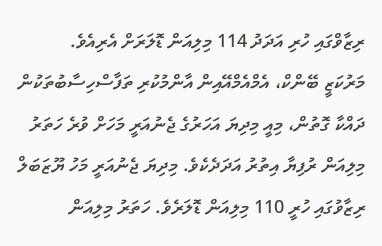ރިޒާވްގައި ހުރި އަދަދު 114 މިލިއަން ޑޮލަރަށް އެރިއެވެ.
މަރުކަޒީ ބޭންކް، އެމްއެމްއޭއިން އާންމުކުރި ތަފާސްހިސާބުތަކުން ދައްކާ ގޮތުން، މިއީ މިދިޔަ އަހަރުގެ ޖެނުއަރީ މަހަށް ވުރެ ހަތަރު މިލިއަން ރުފިޔާ އިތުރު އަދަދެކެވެ. މިދިޔަ ޖެނުއަރީ މަހު ޔޫޒަބަލް ރިޒާވުގައި ހުރީ 110 މިލިއަން ޑޮލަރެވެ. ހަތަރު މިލިއަން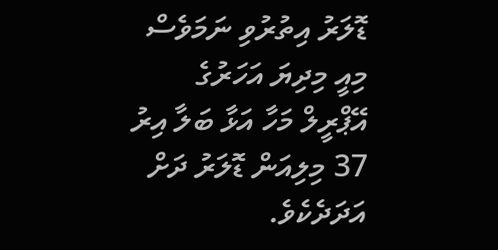ޑޮލަރު އިތުރުވި ނަމަވެސް މިއީ މިދިޔަ އަހަރުގެ އޭޕްރީލް މަހާ އަޅާ ބަލާ އިރު 37 މިލިއަން ޑޮލަރު ދަށް އަދަދެކެވެ.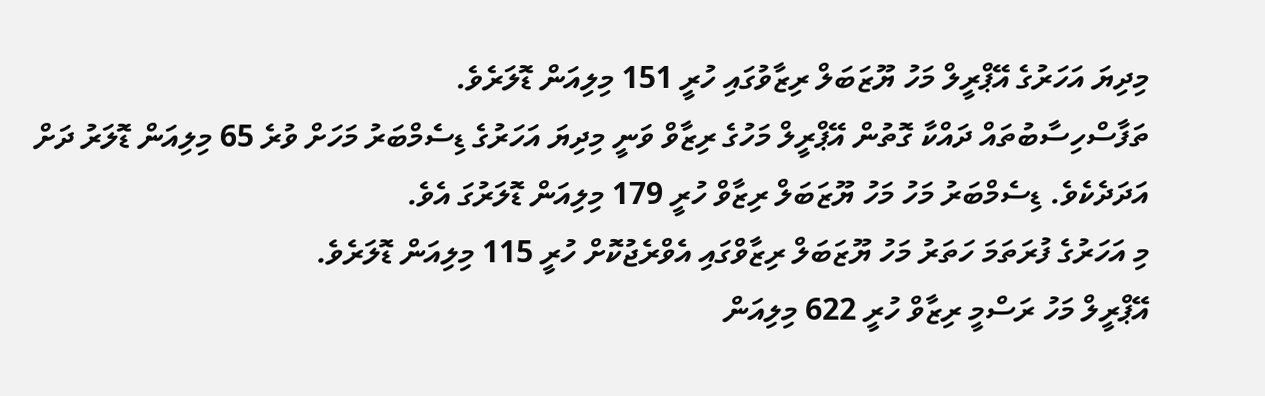މިދިޔަ އަހަރުގެ އޭޕްރީލް މަހު ޔޫޒަބަލް ރިޒާވުގައި ހުރީ 151 މިލިއަން ޑޮލަރެވެ.
ތަފާސްހިސާބުތައް ދައްކާ ގޮތުން އޭޕްރީލް މަހުގެ ރިޒާވް ވަނީ މިދިޔަ އަހަރުގެ ޑިސެމްބަރު މަހަށް ވުރެ 65 މިލިއަން ޑޮލަރު ދަށް އަދަދެކެވެ. ޑިސެމްބަރު މަހު މަހު ޔޫޒަބަލް ރިޒާވް ހުރީ 179 މިލިއަން ޑޮލަރުގަ އެވެ.
މި އަހަރުގެ ފުރަތަމަ ހަތަރު މަހު ޔޫޒަބަލް ރިޒާވްގައި އެވްރެޖުކޮށް ހުރީ 115 މިލިއަން ޑޮލަރެވެ.
އޭޕްރީލް މަހު ރަސްމީ ރިޒާވް ހުރީ 622 މިލިއަން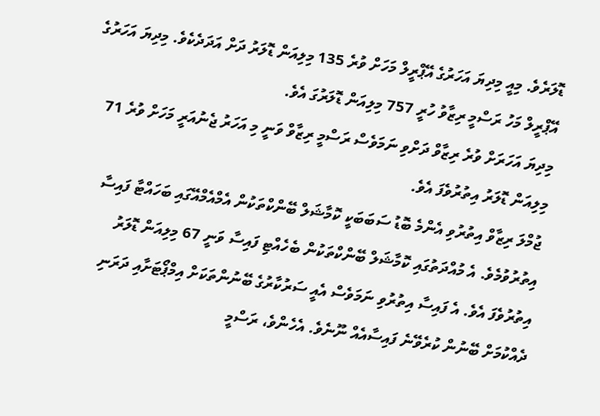ޑޮލަރެވެ. މިއީ މިދިޔަ އަހަރުގެ އޭޕްރީލް މަހަށް ވުރެ 135 މިލިއަން ޑޮލަރު ދަށް އަދަދެކެވެ. މިދިޔަ އަހަރުގެ އޭޕްރީލް މަހު ރަސްމީ ރިޒާވު ހުރީ 757 މިލިއަން ޑޮލަރުގަ އެވެ.
މިދިޔަ އަހަރަށް ވުރެ ރިޒާވް ދަށްވި ނަމަވެސް ރަސްމީ ރިޒާވް ވަނީ މި އަހަރު ޖެނުއަރީ މަހަށް ވުރެ 71 މިލިއަން ޑޮލަރު އިތުރުވެފަ އެވެ.
ޖުމްލަ ރިޒާވް އިތުރުވި އެންމެ ބޮޑު ސަބަބަކީ ކޮމާޝަލް ބޭންކްތަކުން އެމްއެމްއޭގައި ބަހައްޓާ ފައިސާ އިތުރުވުމެވެ. އެ މުއްދަތުގައި ކޮމާޝަލް ބޭންކްތަކުން ބެހެއްޓި ފައިސާ ވަނީ 67 މިލިއަން ޑޮލަރު އިތުރުވެފަ އެވެ. އެ ފައިސާ އިތުރުވި ނަމަވެސް އެއީ ސަރުކާރުގެ ބޭނުންތަކަށް އިމްޕޯޓަށާއި ދަރަނި ދެއްކުމަށް ބޭނުން ކުރެވޭނެ ފައިސާއެއް ނޫނެވެ. އެހެންވެ، ރަސްމީ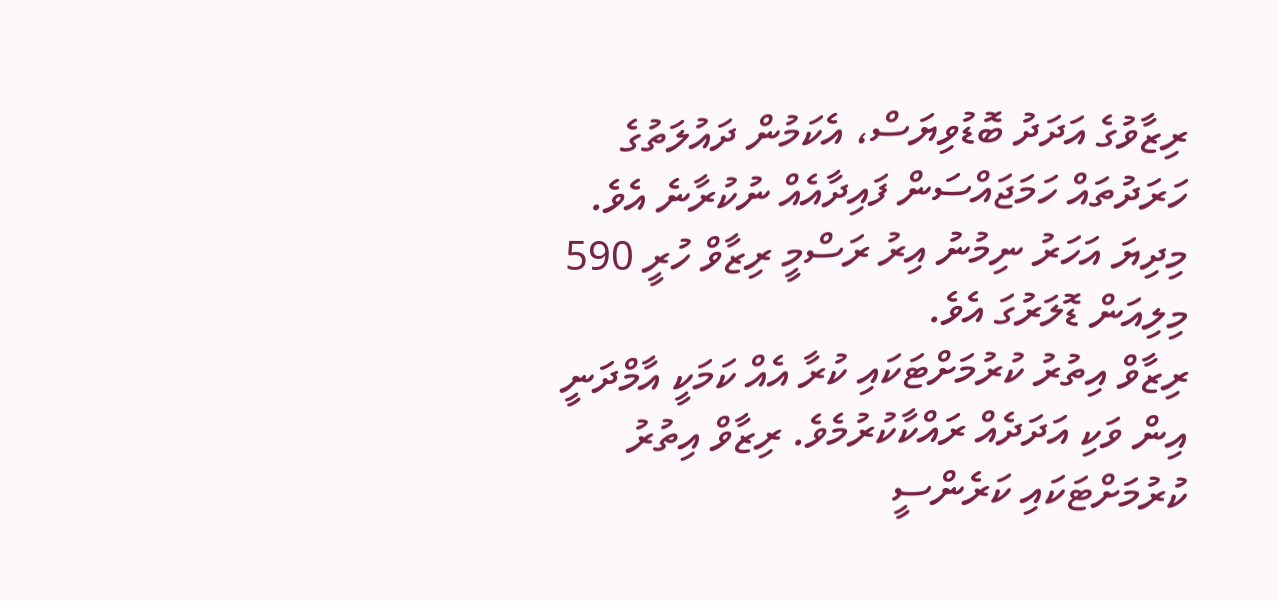ރިޒާވުގެ އަދަދު ބޮޑުވިޔަސް، އެކަމުން ދައުލަތުގެ ހަރަދުތައް ހަމަޖައްސަން ފައިދާއެއް ނުކުރާނެ އެވެ.
މިދިޔަ އަހަރު ނިމުނު އިރު ރަސްމީ ރިޒާވް ހުރީ 590 މިލިއަން ޑޮލަރުގަ އެވެ.
ރިޒާވް އިތުރު ކުރުމަށްޓަކައި ކުރާ އެއް ކަމަކީ އާމްދަނީ އިން ވަކި އަދަދެއް ރައްކާކުރުމެވެ. ރިޒާވް އިތުރު ކުރުމަށްޓަކައި ކަރެންސީ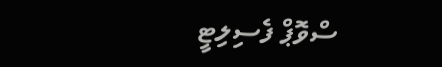ސްވޮޕް ފެސިލިޓީ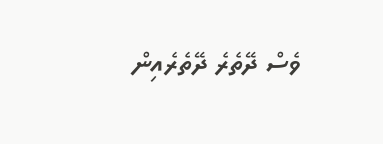ވެސް ދޭތެރެ ދޭތެރެއިން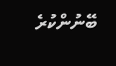ބޭނުންކުރެ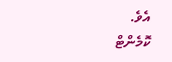އެވެ.
ކޮމެންޓް